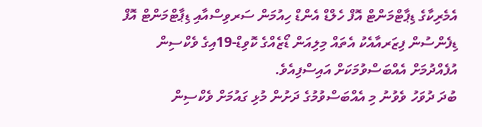އެމެރިކާގެ ޑިޕާޓްމަންޓް އޮފް ހެލްޑް އެންޑް ހިއުމަން ސަރވިސްއާއި ޑިޕާޓްމަންޓް އޮފް ޑިފެންސުން ފިޒަރއާއެކު އެތައް މިލިއަން ޑޯޒެއްގެ ކޮވިޑް-19އިގެ ވެކްސިން އުފެއްދުމަށް އެއްބަސްވުމަކަށް އައިސްފިއެވެ.
ބުދަ ދުވަހު ވެވުނު މި އެއްބަސްވުމުގެ ދަށުން މުޅި ގައުމަށް ވެކްސިން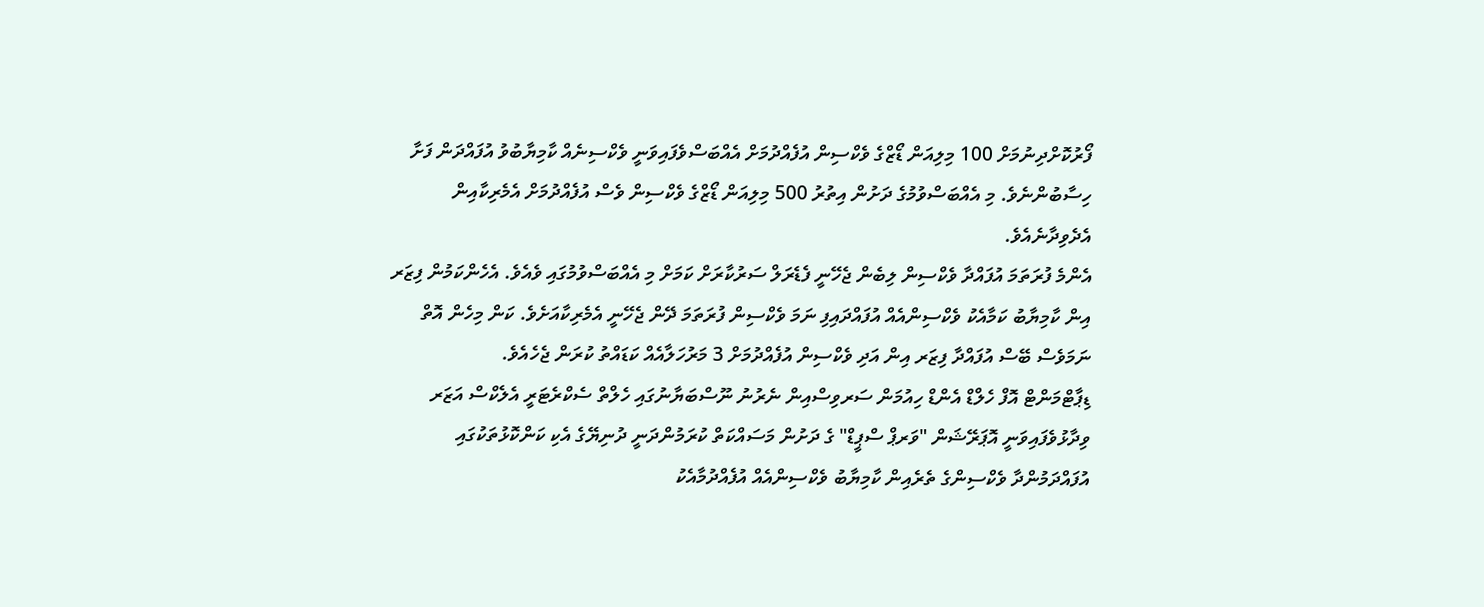ފޯރުކޮށްދިނުމަށް 100 މިލިއަން ޑޯޒްގެ ވެކްސިން އުފެއްދުމަށް އެއްބަސްވެފައިވަނީ ވެކްސިނެއް ކާމިޔާބުވު އުފައްދަން ފަށާ ހިސާބުންނެވެ. މި އެއްބަސްވުމުގެ ދަށުން އިތުރު 500 މިލިއަން ޑޯޒްގެ ވެކްސިން ވެސް އުފެއްދުމަށް އެމެރިކާއިން އެދެވިދާނެއެވެ.
އެންމެ ފުރަތަމަ އުފައްދާ ވެކްސިން ލިބެން ޖެހޭނީ ފެޑެރަލް ސަރުކާރަށް ކަމަށް މި އެއްބަސްވުމުގައި ވެއެވެ. އެހެންކަމުން ފިޒަރ އިން ކާމިޔާބު ކަމާއެކު ވެކްސިންއެއް އުފައްދައިފި ނަމަ ވެކްސިން ފުރަތަމަ ދޭން ޖެހޭނީ އެމެރިކާއަށެވެ. ކަން މިހެން އޮތް ނަމަވެސް ބޭސް އުފައްދާ ފިޒަރ އިން އަދި ވެކްސިން އުފެއްދުމަށް 3 މަރުހަލާއެއް ކަޑައްތު ކުރަން ޖެހެއެވެ.
ޑިޕާޓްމަންޓް އޮފް ހެލްޑް އެންޑް ހިއުމަން ސަރވިސްއިން ނެރުނު ނޫސްބަޔާނުގައި ހެލްތް ސެކްރެޓަރީ އެލެކްސް އަޒަރ ވިދާޅުވެފައިވަނީ އޮޕަރޭޝަން "ވަރޕް ސްޕީޑް" ގެ ދަށުން މަސައްކަތް ކުރަމުންދަނީ ދުނިޔޭގެ އެކި ކަންކޮޅުތަކުގައި އުފައްދަމުންދާ ވެކްސިންގެ ތެރެއިން ކާމިޔާބު ވެކްސިންއެއް އުފެއްދުމާއެކު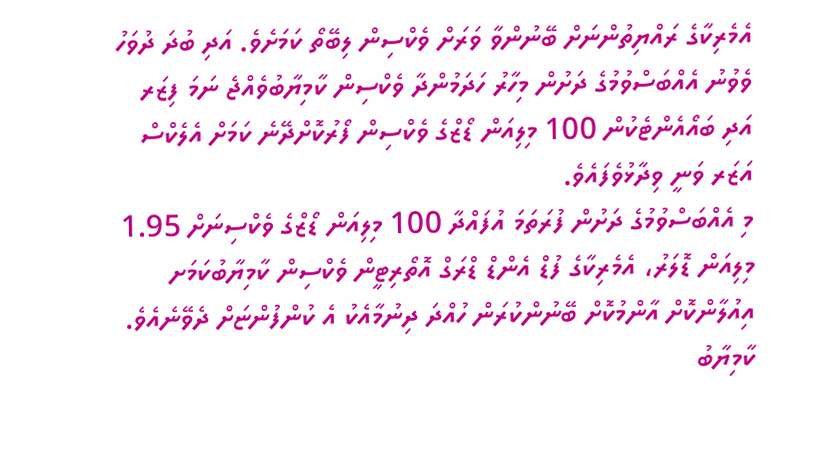އެމެރިކާގެ ރައްޔިތުންނަށް ބޭނުންވާ ވަރަށް ވެކްސިން ލިބޭތޯ ކަމަށެވެ. އަދި ބުދަ ދުވަހު ވެވުނު އެއްބަސްވުމުގެ ދަށުން މިހާރު ހަދަމުންދާ ވެކްސިން ކާމިޔާބުވެއްޖެ ނަމަ ފިޒަރ އަދި ބައޯއެންޓެކުން 100 މިލިއަން ޑޯޒްގެ ވެކްސިން ފޯރުކޮށްދޭނެ ކަމަށް އެލެކްސް އަޒަރ ވަނީ ވިދާޅުވެފައެވެ.
މި އެއްބަސްވުމުގެ ދަށުން ފުރަތަމަ އުފައްދާ 100 މިލިއަން ޑޯޒްގެ ވެކްސިނަށް 1.95 މިލިއަން ޑޮލަރު، އެމެރިކާގެ ފުޑް އެންޑް ޑްރަގް އޮތޯރިޓީން ވެކްސިން ކާމިޔާބުކަމަށ އިއުލާންކޮށް އާންމުކޮށް ބޭނުންކުރަން ހުއްދަ ދިނުމާއެކު އެ ކުންފުންޏަށް ދެވޭނެއެވެ.
ކާމިޔާބު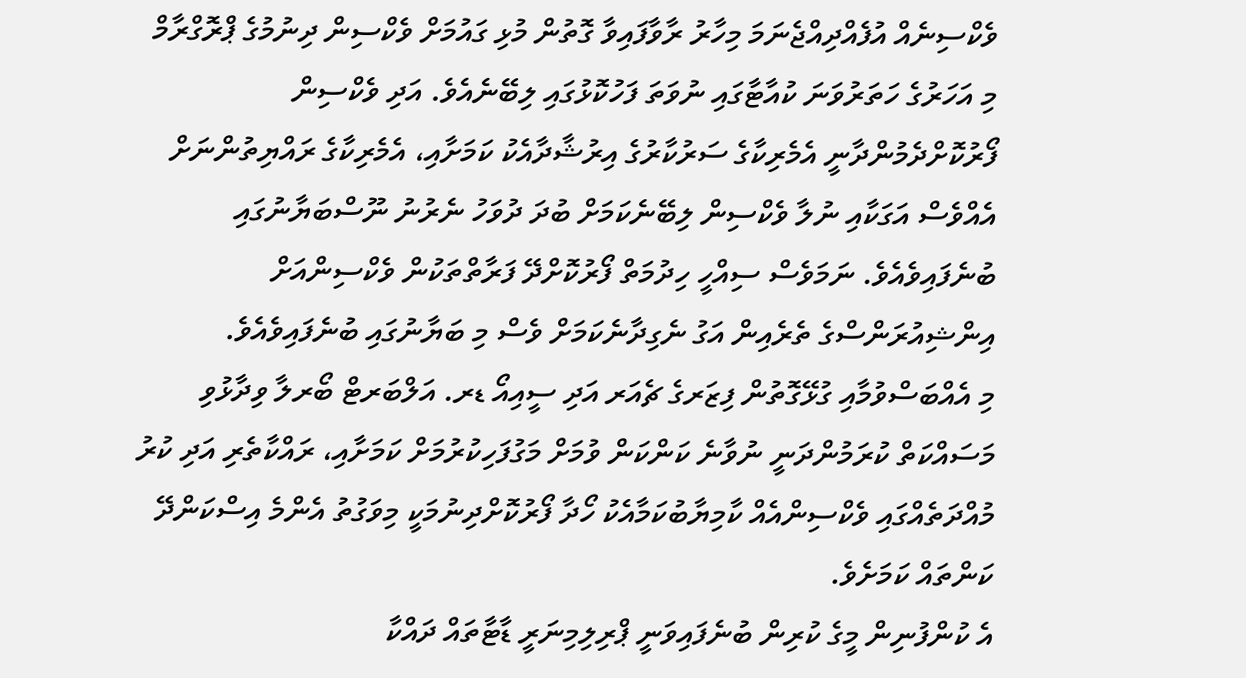ވެކްސިނެއް އުފެއްދިއްޖެނަމަ މިހާރު ރާވާފައިވާ ގޮތުން މުޅި ގައުމަށް ވެކްސިން ދިނުމުގެ ޕްރޮގްރާމް މި އަހަރުގެ ހަތަރުވަނަ ކުއާޓާގައި ނުވަތަ ފަހުކޮޅުގައި ލިބޭނެއެވެ. އަދި ވެކްސިން ފޯރުކޮށްދެމުންދާނީ އެމެރިކާގެ ސަރުކާރުގެ އިރުޝާދާއެކު ކަމަށާއި، އެމެރިކާގެ ރައްޔިތުންނަށް އެއްވެސް އަގަކާއި ނުލާ ވެކްސިން ލިބޭނެކަމަށް ބުދަ ދުވަހު ނެރުނު ނޫސްބަޔާނުގައި ބުނެފައިވެއެވެ. ނަމަވެސް ސިއްހީ ހިދުމަތް ފޯރުކޮށްދޭ ފަރާތްތަކުން ވެކްސިންއަށް އިންޝިއުރަންސްގެ ތެރެއިން އަގު ނެގިދާނެކަމަށް ވެސް މި ބަޔާނުގައި ބުނެފައިވެއެވެ.
މި އެއްބަސްވުމާއި ގުޅޭގޮތުން ފިޒަރގެ ޗެއަރ އަދި ސީއިއޯ ޑރ. އަލްބަރޓް ބޯރލާ ވިދާޅުވި މަސައްކަތް ކުރަމުންދަނީ ނުވާނެ ކަންކަން ވުމަށް މަގުފަހިކުރުމަށް ކަމަށާއި، ރައްކާތެރި އަދި ކުރު މުއްދަތެއްގައި ވެކްސިންއެއް ކާމިޔާބުކަމާއެކު ހޯދާ ފޯރުކޮށްދިނުމަކީ މިވަގުތު އެންމެ އިސްކަންދޭ ކަންތައް ކަމަށެވެ.
އެ ކުންފުނިން މީގެ ކުރިން ބުނެފައިވަނީ ޕްރިލިމިނަރީ ޑާޓާތައް ދައްކާ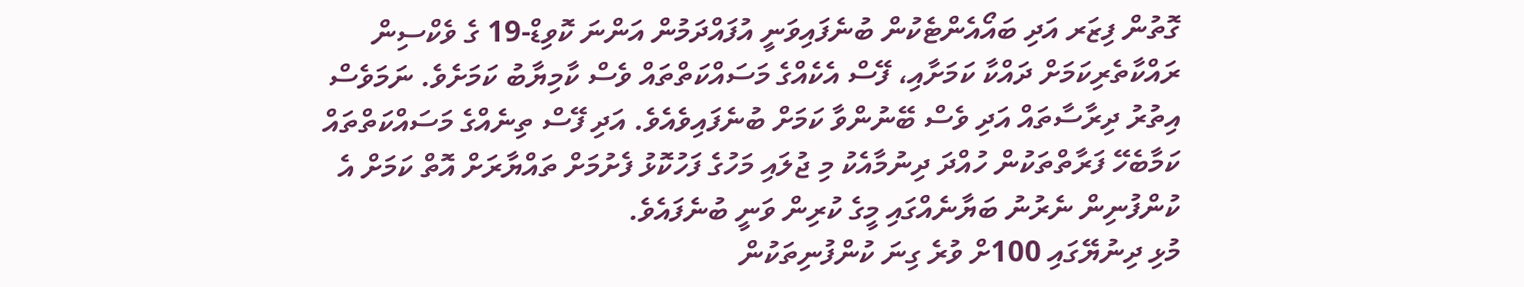ގޮތުން ފިޒަރ އަދި ބައޯއެންޓެކުން ބުނެފައިވަނީ އުފައްދަމުން އަންނަ ކޮވިޑް-19 ގެ ވެކްސިން ރައްކާތެރިކަމަށް ދައްކާ ކަމަށާއި، ފޭސް އެކެއްގެ މަސައްކަތްތައް ވެސް ކާމިޔާބު ކަމަށެވެ. ނަމަވެސް އިތުރު ދިރާސާތައް އަދި ވެސް ބޭނުންވާ ކަމަށް ބުނެފައިވެއެވެ. އަދި ފޭސް ތިނެއްގެ މަސައްކަތްތައް ކަމާބެހޭ ފަރާތްތަކުން ހުއްދަ ދިނުމާއެކު މި ޖުލައި މަހުގެ ފަހުކޮޅު ފެށުމަށް ތައްޔާރަށް އޮތް ކަމަށް އެ ކުންފުނިން ނެރުނު ބަޔާނެއްގައި މީގެ ކުރިން ވަނީ ބުނެފައެވެ.
މުޅި ދިނުޔޭގައި 100ށް ވުރެ ގިނަ ކުންފުނިތަކުން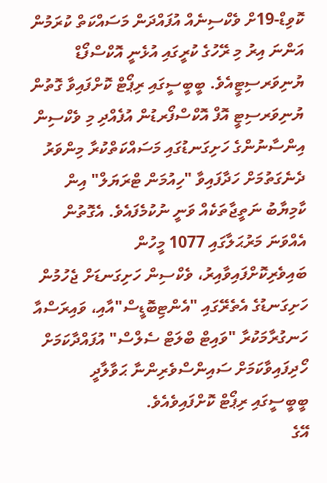ކޮވިޑް-19ށް ވެކްސިނެއް އުފައްދަން މަސައްކަތް ކުރަމުން އަންނަ އިރު މި ރޭހުގެ ކުރީގައި އުޅެނީ އޮކްސްފޯޑް ޔުނިވަރސިޓީއެވެ. ބީބީސީގައި ރިޕޯޓް ކޮށްފައިވާ ގޮތުން ޔުނިވަރސިޓީ އޮފް އޮކްސްފޯރޑުން އުފެއްދި މި ވެކްސިން އިންސާނުންގެ ހަށިގަނޑުގައި މަސައްކަތްކުރާ މިންވަރު ދެނެގަތުމަށް ހަދާފައިވާ "ހިއުމަން ޓްރަޔަލް" އިން ކާމިޔާބު ނަތީޖާތަކެއް ވަނީ ނުކުމެފައެވެ. އެގޮތުން އެއްވަނަ މަރުޙަލާގައި 1077 މީހުން ބައިވެރިކޮށްފައިވާއިރު، ވެކްސިން ހަށިގަނޑަށް ޖެހުމުން ހަށިގަނޑުގެ އެތެރޭގައި "އެންޓިބޮޑީސް"އާއި، ވައިރަސްއާ ހަނގުރާމަކުރާ "ވައިޓް ބްލަޓް ސެލްސް" އުފައްދާކަމަށް ހޯދިފައިވާކަމަށް ސައިންސްވެރިންނާ ޙަވާލާދީ ބީބީސީގައި ރިޕޯޓް ކޮށްފައިވެއެވެ.
އޭގެ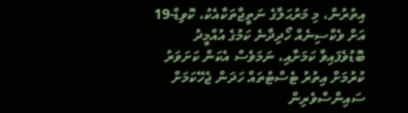އިތުރުން، މި މަރުޙަލާގެ ނަތީޖާތަކާއެކު، ކޮވިޑް-19 އަށް ވެކްސިނެއް ހޯދިދާނެ ކަމުގެ އުއްމީދު ބޮޑުވެފައިވާ ކަމަށާއި، ނަމަވެސް އެކަން ކަށަވަރު ކުރުމަށް އިތުރު ޓެސްޓުތައް ހަދަން ޖެހޭކަމަށް ސައިންސްވެރިން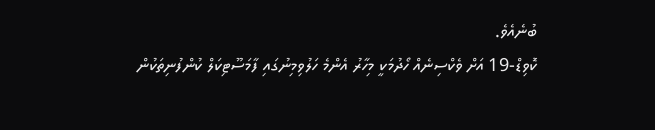ބުނެއެވެ.
ކޮވިޑް-19 އަށް ވެކްސިނެއް ހޯދުމަކީ މިހާރު އެންމެ ހަލުވިމިނުގައި ފާމަސޫޓިކަލް ކުންފުނިތަކުން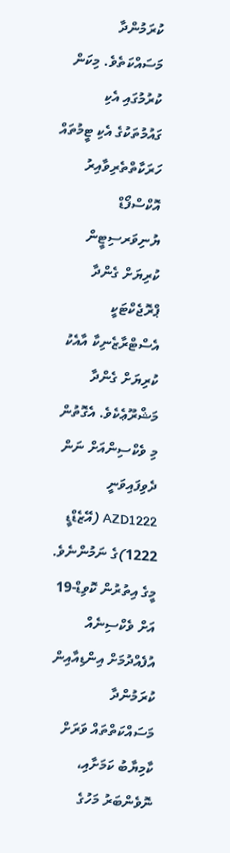ކުރަމުންދާ މަސައްކަތެވެ. މިކަން ކުރުމުގައި އެކި ގައުމުތަކުގެ އެކި ޓީމުތައް ހަރަކާތްތެރިވާއިރު އޮކްސްފޯޑް ޔުނިވަރސިޓީން ކުރިޔަށް ގެންދާ ޕްރޮޖެކްޓަކީ އެސްޓްރާޒެނިކާ އާއެކު ކުރިޔަށް ގެންދާ މަޝްރޫޢެކެވެ. އެގޮތުން މި ވެކްސިންއަށް ނަން ދެވިފައިވަނީ AZD1222 (އޭޒެޑްޑީ 1222)ގެ ނަމުންނެވެ.
މީގެ އިތުރުން ކޮވިޑް-19 އަށް ވެކްސިނެއް އުފެއްދުމަށް އިންޑިއާއިން ކުރަމުންދާ މަސައްކަތްތައް ވަރަށް ކާމިޔާބު ކަމަށާއި، ނޮވެންބަރު މަހުގެ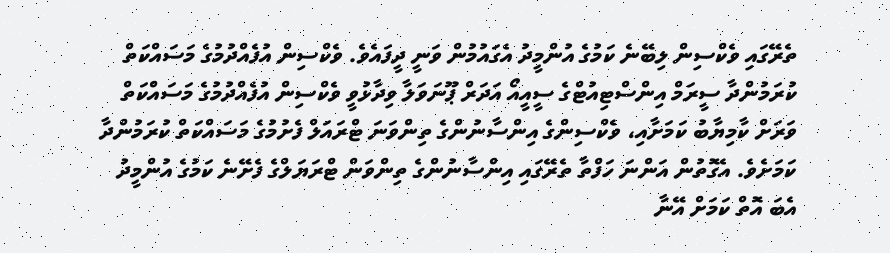ތެރޭގައި ވެކްސިން ލިބޭނެ ކަމުގެ އުންމީދު އެގައުމުން ވަނީ ދީފައެވެ. ވެކްސިން އުފެއްދުމުގެ މަސައްކަތް ކުރަމުންދާ ސީރަމް އިންސްޓިއުޓްގެ ސީއީއޯ އަދަރް ޕޫނަވަލާ ވިދާޅުވީ ވެކްސިން އުފެއްދުމުގެ މަސައްކަތް ވަރަށް ކާމިޔާބު ކަމަށާއި، ވެކްސިންގެ އިންސާނުންގެ ތިންވަނަ ޓްރައަލް ފެށުމުގެ މަސައްކަތް ކުރަމުންދާ ކަމަށެވެ. އެގޮތުން އަންނަ ހަފްތާ ތެރޭގައި އިންސާނުންގެ ތިންވަން ޓްރަޔަލްގެ ފެށޭނެ ކަމުގެ އުންމީދު އެބަ އޮތް ކަމަށް އޭނާ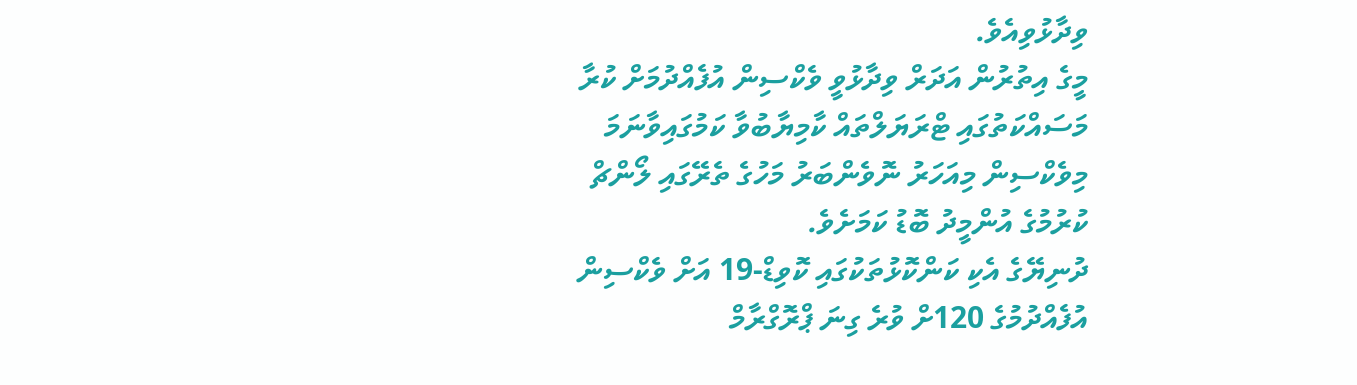ވިދާޅުވިއެވެ.
މީގެ އިތުރުން އަދަރް ވިދާޅުވީ ވެކްސިން އުފެއްދުމަށް ކުރާ މަސައްކަތުގައި ޓްރަޔަލްތައް ކާމިޔާބުވާ ކަމުގައިވާނަމަ މިވެކްސިން މިއަހަރު ނޮވެންބަރު މަހުގެ ތެރޭގައި ލޯންޗް ކުރުމުގެ އުންމީދު ބޮޑު ކަމަށެވެ.
ދުނިޔޭގެ އެކި ކަންކޮޅުތަކުގައި ކޮވިޑް-19 އަށް ވެކްސިން އުފެއްދުމުގެ 120ށް ވުރެ ގިނަ ޕްރޮގްރާމް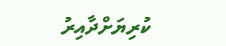ކުރިޔަށްދާއިރު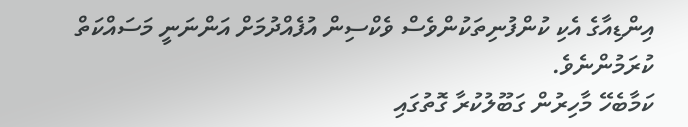އިންޑިއާގެ އެކި ކުންފުނިތަކުންވެސް ވެކްސިން އުފެއްދުމަށް އަންނަނީ މަސައްކަތް ކުރަމުންނެވެ.
ކަމާބެހޭ މާހިރުން ގަބޫލުކުރާ ގޮތުގައި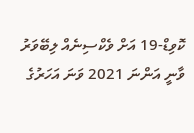ކޮވިޑް-19 އަށް ވެކްސިނެއް ލިބޭވަރު ވާނީ އަންނަ 2021 ވަނަ އަހަރުގެ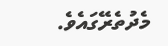މެދުތެރޭގައެވެ.